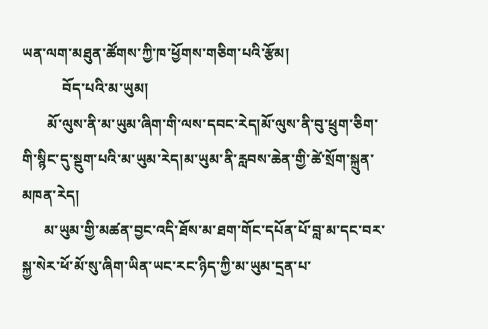ཡན་ལག་མཐུན་ཚོགས་ཀྱི་ཁ་ཕྱོགས་གཅིག་པའི་རྩོམ།
           བོད་པའི་མ་ཡུམ།
       མོ་ལུས་ནི་མ་ཡུམ་ཞིག་གི་ལས་དབང་རེད།མོ་ལུས་ནི་བུ་ཕྲུག་ཅིག་གི་སྙིང་དུ་སྡུག་པའི་མ་ཡུམ་རེད།མ་ཡུམ་ནི་རླབས་ཆེན་གྱི་ཚེ་སྲོག་སྐྲུན་མཁན་རེད།
      མ་ཡུམ་གྱི་མཚན་བྱང་འདི་ཐོས་མ་ཐག་གོང་དཔོན་པོ་བླ་མ་དང་བར་སྐྱ་སེར་ཕོ་མོ་སུ་ཞིག་ཡིན་ཡང་རང་ཉིད་ཀྱི་མ་ཡུམ་དྲན་པ་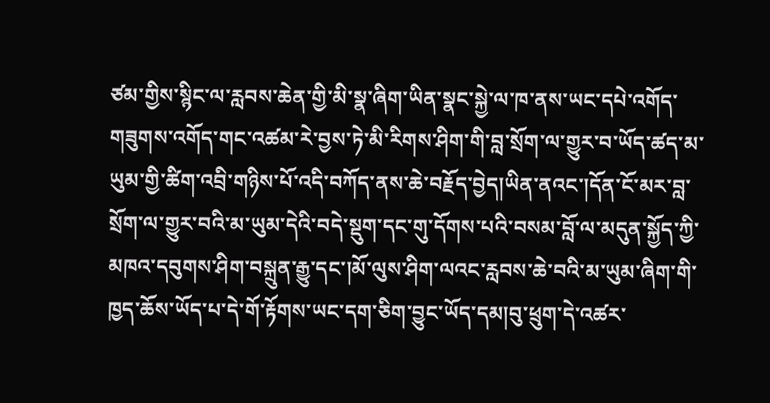ཙམ་གྱིས་སྙིང་ལ་རླབས་ཆེན་གྱི་མི་སྣ་ཞིག་ཡིན་སྣང་སྐྱེ་ལ་ཁ་ནས་ཡང་དཔེ་འགོད་གཟུགས་འགོད་གང་འཚམ་རེ་བྱས་ཏེ་མི་རིགས་ཤིག་གི་བླ་སྲོག་ལ་གྱུར་བ་ཡོད་ཚད་མ་ཡུམ་གྱི་ཚིག་འབྲི་གཉིས་པོ་འདི་བཀོད་ནས་ཆེ་བརྗོད་བྱེད།ཡིན་ནའང་།དོན་ངོ་མར་བླ་སྲོག་ལ་གྱུར་བའི་མ་ཡུམ་དེའི་བདེ་སྡུག་དང་གུ་དོགས་པའི་བསམ་བློ་ལ་མདུན་སྐྱོད་ཀྱི་མཁའ་དབུགས་ཤིག་བསྐྲུན་རྒྱུ་དང་།མོ་ལུས་ཤིག་ལའང་རླབས་ཆེ་བའི་མ་ཡུམ་ཞིག་གི་ཁྱད་ཆོས་ཡོད་པ་དེ་གོ་རྟོགས་ཡང་དག་ཅིག་བྱུང་ཡོད་དམ།བུ་ཕྲུག་དེ་འཚར་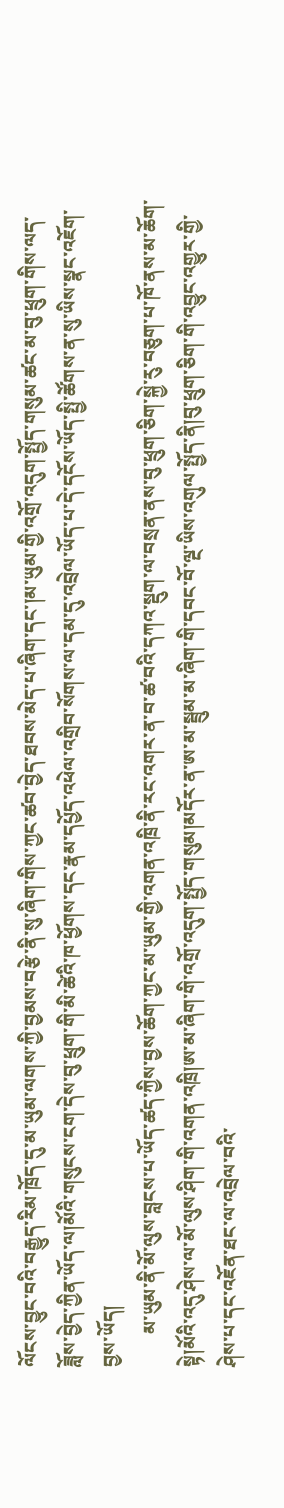ལོངས་བྱུང་བའི་བརྒྱུད་རིམ་ཁྲོད་དུ་མ་ཡུམ་ལགས་ཀྱི་བྱམས་བརྩེ་ནི་སུ་ཞིག་གིས་ཀྱང་ཚབ་བྱེད་ཐབས་མེད་པ་ཞིག་དང་།མ་ཡུམ་གྱི་འགྲོ་འདུག་སྤྱོད་གསུམ་ཚང་མ་བུ་ཕྲུག་གིས་ལད་ཟློས་བྱེད་ཀྱིན་ཡོད་ལ།མོའི་གསུངས་ངག་དེས་བུ་ཕྲུག་གི་མི་ཚེའི་ཁ་ཕྱོགས་དང་རྣམ་དཔྱོད་འཕེལ་འགྲིབ་སོགས་ལ་དམ་དུ་འབྲེལ་ཡོད་པ་དེ་དངོས་ཡོད་སྤྱི་ཚོགས་ན་སུ་ཡིས་སྣང་འཇོག་བྱས་ཡོད།
       མ་ཡུམ་ནི་མོ་ལུས་བླངས་པ་ཡོད་ཚད་ཀྱིས་བྱས་ཆོག་ཀྱང་མ་ཡུམ་གྱི་འགན་འཁྲི་ནི་རང་འགར་ན་བ་ཚ་བའི་དཀའ་སྡུག་ལ་བསྲན་ནས་བུ་ཕྲུག་ཅིག་སྐྱེ་རུ་བཅུག་པ་ཁོ་ནས་མ་ཆོག་སྟེ།མོའི་འདུ་ཤེས་ལ་མོ་ལུས་ཤིག་གི་འགན་འཁྲི།ཨ་མ་ཞིག་གི་འགྲོ་འདུག་སྤྱོད་གསུམ།མདོར་ན་ཨ་མ་སྦྲུམ་མ་ཞིག་གི་དབང་བོ་ལྔ་ཡིས་འགུལ་སྤྱོད་ནི།བུ་ཕྲུག་ཅིག་གི་འབྱུང་འགྱུར་གྱི་ཤེས་པ་དང་འཇོན་ཐང་ལ་འབྲེལ་བའི་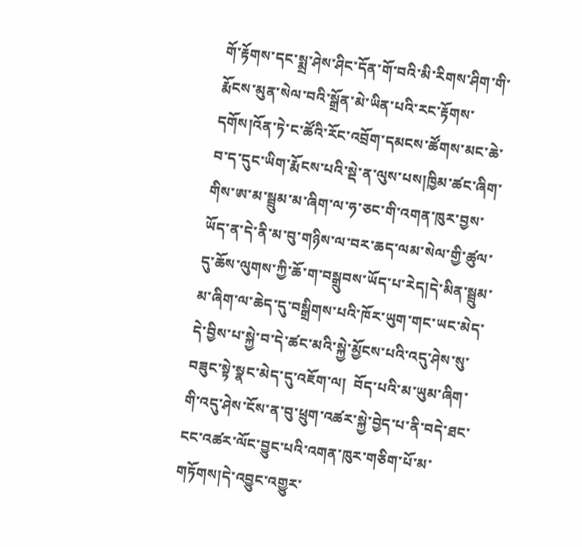གོ་རྟོགས་དང་སྨྲ་ཤེས་ཤིང་དོན་གོ་བའི་མི་རིགས་ཤིག་གི་རྨོངས་མུན་སེལ་བའི་སྒྲོན་མེ་ཡིན་པའི་རང་རྟོགས་དགོས།འོན་ཏེ་ང་ཚོའི་རོང་འབྲོག་དམངས་ཚོགས་མང་ཆེ་བ་ད་དུང་ཡིག་རྨོངས་པའི་སྡེ་ན་ལུས་པས།ཁྱིམ་ཚང་ཞིག་གིས་ཨ་མ་སྦྲུམ་མ་ཞིག་ལ་ཧ་ཅང་གི་འགན་ཁུར་བྱས་ཡོད་ན་དེ་ནི་མ་བུ་གཉིས་ལ་བར་ཆད་ལམ་སེལ་གྱི་ཚུལ་དུ་ཆོས་ལུགས་ཀྱི་ཆོ་ག་བསྒྲུབས་ཡོད་པ་རེད།དེ་མིན་སྦྲུམ་མ་ཞིག་ལ་ཆེད་དུ་བསྒྲིགས་པའི་ཁོར་ཡུག་གང་ཡང་མེད་དེ་བྱིས་པ་སྐྱེ་བ་དེ་ཚང་མའི་སྐྱེ་མྱོངས་པའི་འདུ་ཤེས་སུ་བཟུང་སྟེ་སྣང་མེད་དུ་འཇོག་ལ།  བོད་པའི་མ་ཡུམ་ཞིག་གི་འདུ་ཤེས་ངོས་ན་བུ་ཕྲུག་འཚར་སྐྱེ་བྱེད་པ་ནི་བདེ་ཐང་ངང་འཚར་ལོང་བྱུང་པའི་འགན་ཁུར་གཅིག་པོ་མ་གཏོགས།དེ་འབྱུང་འགྱུར་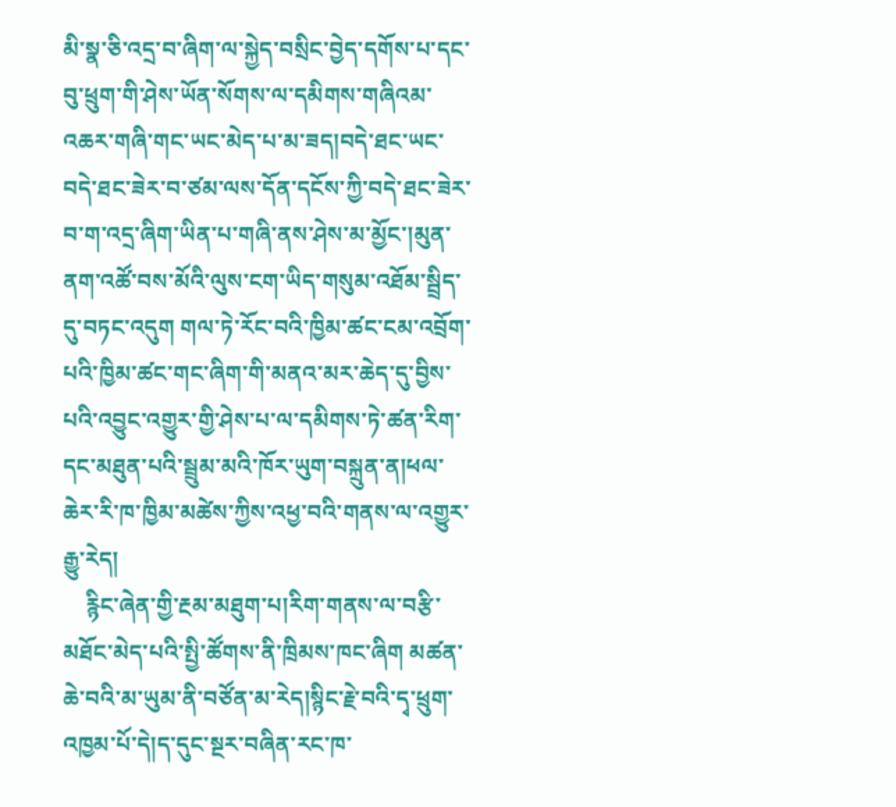མི་སྣ་ཅི་འདྲ་བ་ཞིག་ལ་སྐྱེད་བསྲིང་བྱེད་དགོས་པ་དང་བུ་ཕྲུག་གི་ཤེས་ཡོན་སོགས་ལ་དམིགས་གཞིའམ་འཆར་གཞི་གང་ཡང་མེད་པ་མ་ཟད།བདེ་ཐང་ཡང་བདེ་ཐང་ཟེར་བ་ཙམ་ལས་དོན་དངོས་ཀྱི་བདེ་ཐང་ཟེར་བ་ག་འདྲ་ཞིག་ཡིན་པ་གཞི་ནས་ཤེས་མ་མྱོང་།མུན་ནག་འཚོ་བས་མོའི་ལུས་ངག་ཡིད་གསུམ་འཐོམ་སྦྲིད་དུ་བཏང་འདུག གལ་ཏེ་རོང་བའི་ཁྱིམ་ཚང་ངམ་འབྲོག་པའི་ཁྱིམ་ཚང་གང་ཞིག་གི་མནའ་མར་ཆེད་དུ་བྱིས་པའི་འབྱུང་འགྱུར་གྱི་ཤེས་པ་ལ་དམིགས་ཏེ་ཚན་རིག་དང་མཐུན་པའི་སྦྲུམ་མའི་ཁོར་ཡུག་བསྐྲུན་ན།ཕལ་ཆེར་རི་ཁ་ཁྱིམ་མཚེས་ཀྱིས་འཕྱ་བའི་གནས་ལ་འགྱུར་རྒྱུ་རེད།
    རྙིང་ཞེན་གྱི་རྔམ་མཐུག་པ།རིག་གནས་ལ་བརྩི་མཐོང་མེད་པའི་སྤྱི་ཚོགས་ནི་ཁྲིམས་ཁང་ཞིག མཚན་ཆེ་བའི་མ་ཡུམ་ནི་བཙོན་མ་རེད།སྙིང་རྗེ་བའི་དྭ་ཕྲུག་འཁྱམ་པོ་དེ།ད་དུང་སྔར་བཞིན་རང་ཁ་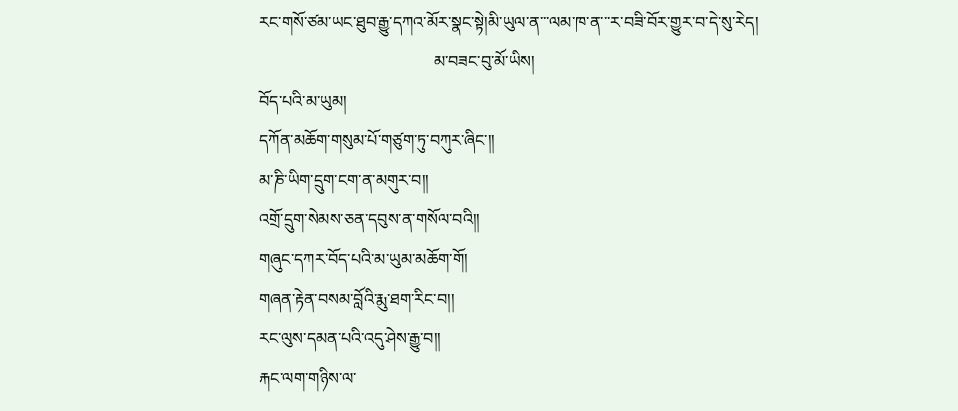རང་གསོ་ཙམ་ཡང་ཐུབ་རྒྱུ་དཀའ་མོར་སྣང་སྟེ།མི་ཡུལ་ན་་་ལམ་ཁ་ན་་་ར་བཟི་བོར་གྱུར་བ་དེ་སུ་རེད།
                                          མ་བཟང་བུ་མོ་ཡིས།
བོད་པའི་མ་ཡུམ།
དཀོན་མཆོག་གསུམ་པོ་གཙུག་ཏུ་བཀུར་ཞིང་།།
མ་ཎི་ཡིག་དྲུག་ངག་ན་མགུར་བ།།
འགྲོ་དྲུག་སེམས་ཅན་དབུས་ན་གསོལ་བའི།།
གཞུང་དཀར་བོད་པའི་མ་ཡུམ་མཆོག་གོ།
གཞན་རྟེན་བསམ་བློའི་རྨུ་ཐག་རིང་བ།།
རང་ལུས་དམན་པའི་འདུ་ཤེས་རྒྱུ་བ།།
རྐང་ལག་གཉིས་ལ་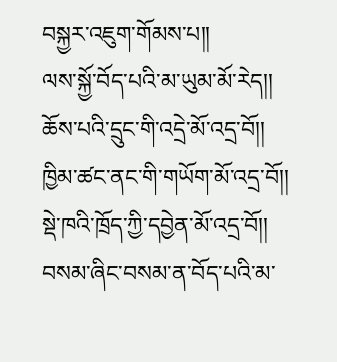བསྐྱར་འཇུག་གོམས་པ།།
ལས་སྐྱོ་བོད་པའི་མ་ཡུམ་མོ་རེད།།
ཆོས་པའི་དྲུང་གི་འདྲེ་མོ་འདྲ་བོ།།
ཁྱིམ་ཚང་ནང་གི་གཡོག་མོ་འདྲ་བོ།།
སྡེ་ཁའི་ཁྲོད་ཀྱི་དབྱེན་མོ་འདྲ་བོ།།
བསམ་ཞིང་བསམ་ན་བོད་པའི་མ་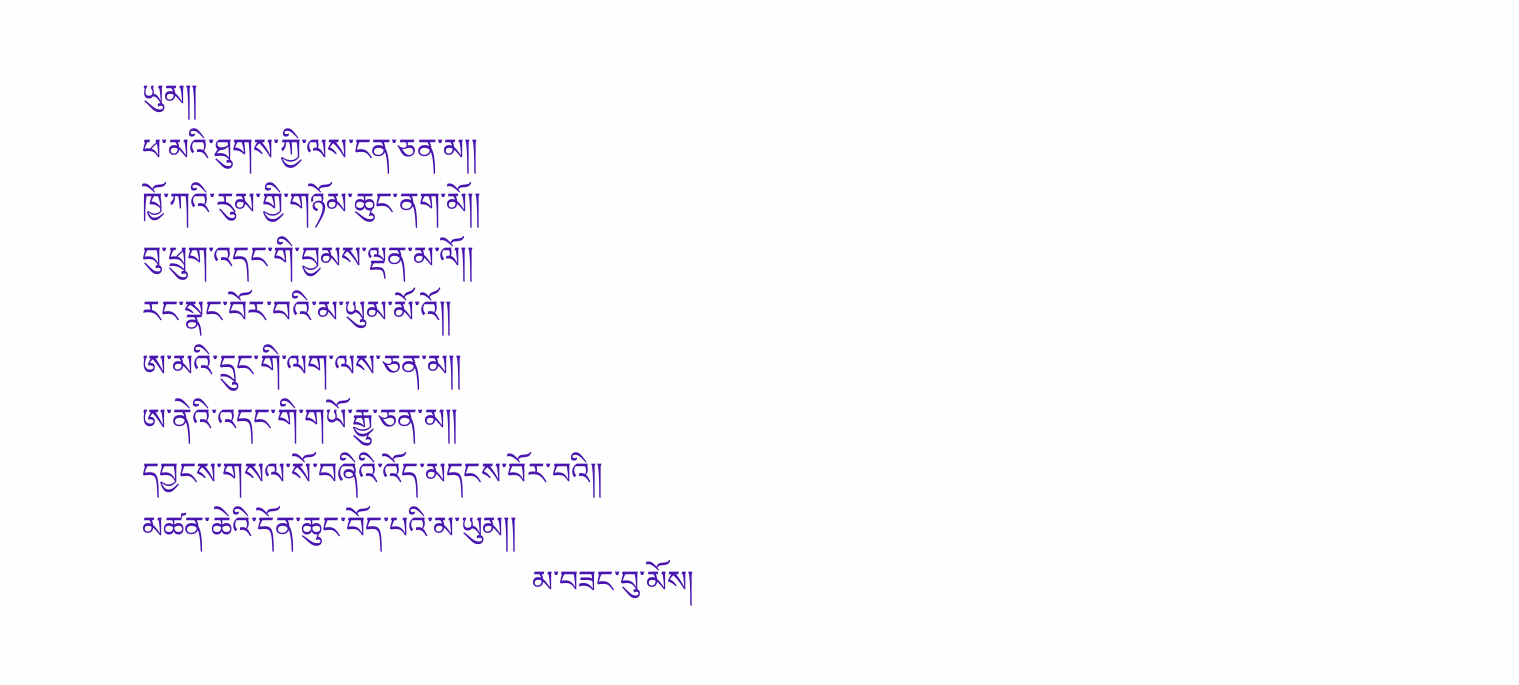ཡུམ།།
ཕ་མའི་ཐུགས་ཀྱི་ལས་ངན་ཅན་མ།།
ཁྱོ་ཀའི་རུམ་གྱི་གཉོམ་ཆུང་ནག་མོ།།
བུ་ཕྲུག་འདང་གི་བྱམས་ལྡན་མ་ལོ།།
རང་སྣང་བོར་བའི་མ་ཡུམ་མོ་འོ།།
ཨ་མའི་དྲུང་གི་ལག་ལས་ཅན་མ།།
ཨ་ནེའི་འདང་གི་གཡོ་རྒྱུ་ཅན་མ།།
དབྱངས་གསལ་སོ་བཞིའི་འོད་མདངས་བོར་བའི།།
མཚན་ཆེའི་དོན་ཆུང་བོད་པའི་མ་ཡུམ།།
                                                  མ་བཟང་བུ་མོས།